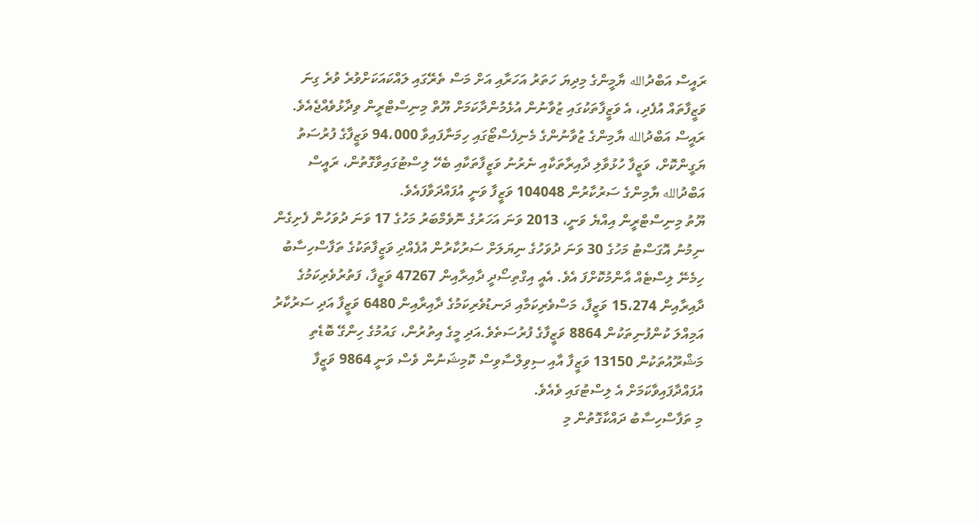ރައީސް އަބްދުالله ޔާމީންގެ މިދިޔަ ހަތަރު އަހަރާއި އަށް މަސް ތެރޭގައި ލައްކައަކަށްވުރެ ވުރެ ގިނަ ވަޒީފާތައް އުފެދި، އެ ވަޒީފާތަކުގައި ޒުވާނުން އުޅެމުންދާކަމަށް ޔޫތް މިނިސްޓްރީން ވިދާޅުވެއްޖެއެވެ.
ރައީސް އަބްދުالله ޔާމިންގެ ޒުވާނުންގެ މެނިފެސްޓޯގައި ހިމަނާފައިވާ 94،000 ވަޒީފާގެ ފުރުސަތު ޔަގީންކޮށް، ވަޒީފާ ހުޅުވާލި ދާއިރާތަކާއި ނެރުނު ވަޒީފާތަކާއި ބެހޭ ލިސްޓުގައިވާގޮތުން، ރައީސް އަބްދުالله ޔާމިންގެ ސަރުކާރުން 104048 ވަޒީފާ ވަނީ އުފައްދަވާފައެވެ.
ޔޫތު މިނިސްޓްރީން އިއްޔެ ވަނީ، 2013 ވަނަ އަހަރުގެ ނޮވެމްބަރު މަހުގެ 17 ވަނަ ދުވަހުން ފެށިގެން ނިމުނު އޮގަސްޓު މަހުގެ 30 ވަނަ ދުވަހުގެ ނިޔަލަށް ސަރުކާރުން އުފެއްދި ވަޒީފާތަކުގެ ތަފާސްހިސާބު ހިމެނޭ ލިސްޓެއް އާންމުކޮށްފަ އެވެ. އެއީ އިގްތިސޯދީ ދާއިރާއިން 47267 ވަޒީފާ، ފަތުރުވެރިކަމުގެ ދާއިރާއިން 15،274 ވަޒީފާ، މަސްވެރިކަމާއި ދަނޑުވެރިކަމުގެ ދާއިރާއިން 6480 ވަޒީފާ އަދި ސަރުކާރު އަމިއްލަ ކުންފުނިތަކުން 8864 ވަޒީފާގެ ފުރުސަތެވެ.އަދި މީގެ އިތުރުން، ގައުމުގެ ހިންގޭ ބޮޑެތި މަޝްރޫއުތަކުން 13150 ވަޒީފާ އާއި ސިވިލްސާވިސް ކޮމިޝަނުން ވެސް ވަނީ 9864 ވަޒީފާ އުފައްދާފައިވާކަމަށް އެ ލިސްޓުގައި ވެއެވެ.
މި ތަފާސްހިސާބު ދައްކާގޮތުން މި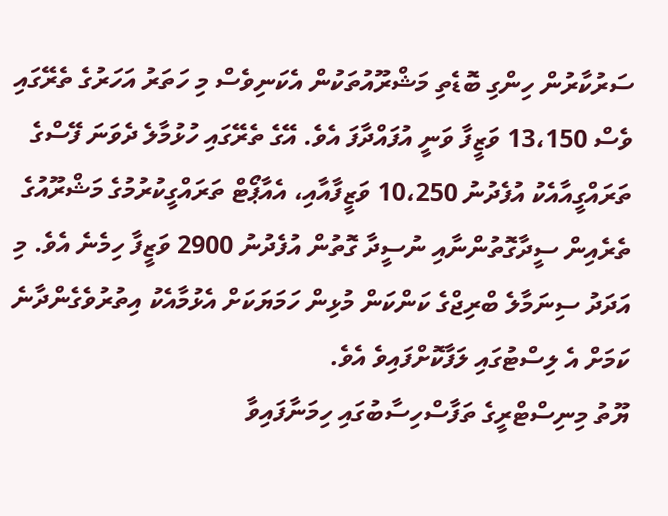ސަރުކާރުން ހިންގި ބޮޑެތި މަޝްރޫއުތަކުން އެކަނިވެސް މި ހަތަރު އަހަރުގެ ތެރޭގައި ވެސް 13،150 ވަޒީފާ ވަނީ އުފައްދާފަ އެވެ. އޭގެ ތެރޭގައި ހުޅުމާލެ ދެވަނަ ފޭސްގެ ތަރައްގީއާއެކު އުފެދުނު 10،250 ވަޒީފާއާއި، އެއާޕޯޓް ތަރައްގީކުރުމުގެ މަޝްރޫއުގެ ތެރެއިން ސީދާގޮތުންނާއި ނުސީދާ ގޮތުން އުފެދުނު 2900 ވަޒީފާ ހިމެނެ އެވެ. މި އަދަދު ސިނަމާލެ ބްރިޖްގެ ކަންކަން މުޅިން ހަމަޔަކަށް އެޅުމާއެކު އިތުރުވެގެންދާނެ ކަމަށް އެ ލިސްޓުގައި ލަފާކޮށްފައިވެ އެވެ.
ޔޫތު މިނިސްޓްރީގެ ތަފާސްހިސާބުގައި ހިމަނާފައިވާ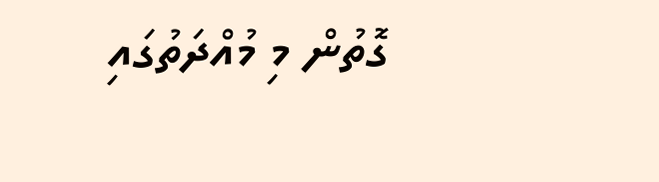ގޮތުން މި މުއްދަތުގައި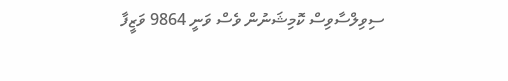ސިވިލްސާވިސް ކޮމިޝަނުން ވެސް ވަނީ 9864 ވަޒީފާ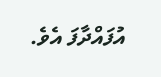އުފައްދާފަ އެވެ.